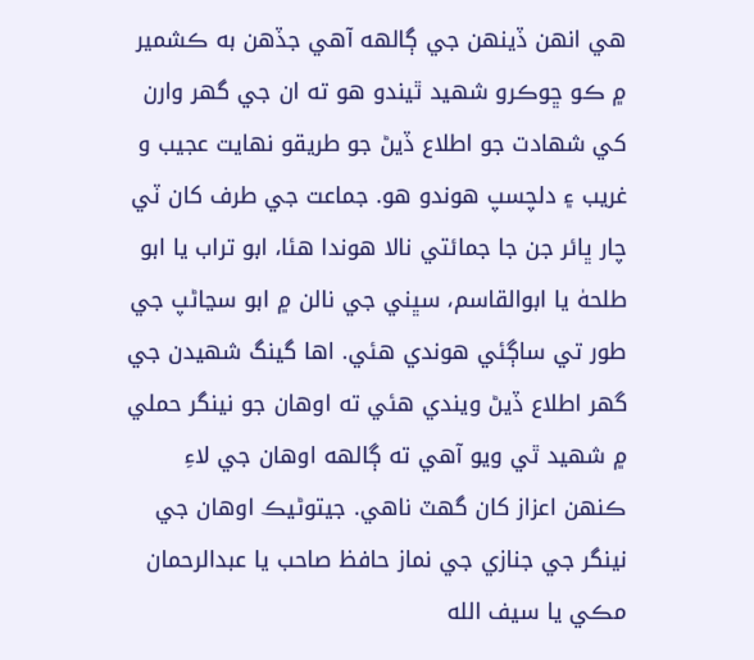هي انهن ڏينهن جي ڳالهه آهي جڏهن به ڪشمير ۾ ڪو ڇوڪرو شهيد ٿيندو هو ته ان جي گهر وارن کي شهادت جو اطلاع ڏيڻ جو طريقو نهايت عجيب و غريب ۽ دلچسپ هوندو هو. جماعت جي طرف کان ٽي چار ڀائر جن جا جمائتي نالا هوندا هئا، ابو تراب يا ابو طلحهٰ يا ابوالقاسم، سڀني جي نالن ۾ ابو سڃاڻپ جي طور تي ساڳئي هوندي هئي. اها گينگ شهيدن جي گهر اطلاع ڏيڻ ويندي هئي ته اوهان جو نينگر حملي ۾ شهيد ٿي ويو آهي ته ڳالهه اوهان جي لاءِ ڪنهن اعزاز کان گهٽ ناهي. جيتوڻيڪ اوهان جي نينگر جي جنازي جي نماز حافظ صاحب يا عبدالرحمان مڪي يا سيف الله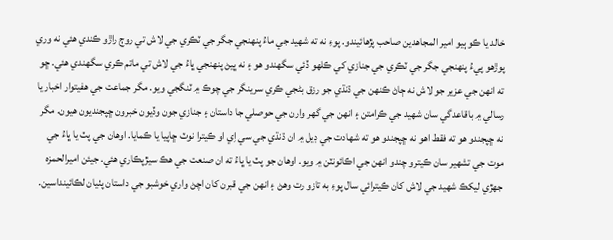خالد يا ڪو ٻيو امير المجاهدين صاحب پڙهائيندو. پوءِ نه ته شهيد جي ماءُ پنهنجي جگر جي ٽڪري جي لاش تي روڄ راڙو ڪندي هئي نه وري پوڙهو پيءُ پنهنجي جگر جي ٽڪري جي جنازي کي ڪلهو ڏئي سگهندو هو ۽ نه ڀيڻ پنهنجي ڀاءُ جي لاش تي ماتم ڪري سگهندي هئي. ڇو ته انهن جي عزير جو لاش نه ڄاڻ ڪنهن جي ڌنڌي جو رزق بڻجي ڪري سرينگر جي چوڪ ۾ ٽنگجي ويو. مگر جماعت جي هفيتوار اخبار يا رسالي ۾ باقاعدگي سان شهيد جي ڪرامتن ۽ انهن جي گهر وارن جي حوصلي جا داستان ۽ جنازي جون وڏيون خبرون ڇپجنديون هيون. مگر نه ڇپجندو هو ته فقط اهو نه ڇپجندو هو ته شهادت جي ڊيل ۾ ان ڌنڌي جي سي اِي او ڪيترا نوٽ ڇاپيا يا ڪمايا. اوهان جي پٽ يا ڀاءُ جي موت جي تشهير سان ڪيترو چندو انهن جي اڪائونٽن ۾ ويو. اوهان جو پٽ يا ڀاءُ ته ان صنعت جي هڪ سيڙپڪاري هئي. جيئن اميرالحمزه جهڙي ليکڪ شهيد جي لاش کان ڪيترائي سال پوءِ به تازو رت وهڻ ۽ انهن جي قبرن کان اچڻ واري خوشبو جي داستان پٺيان لڪائينداسين.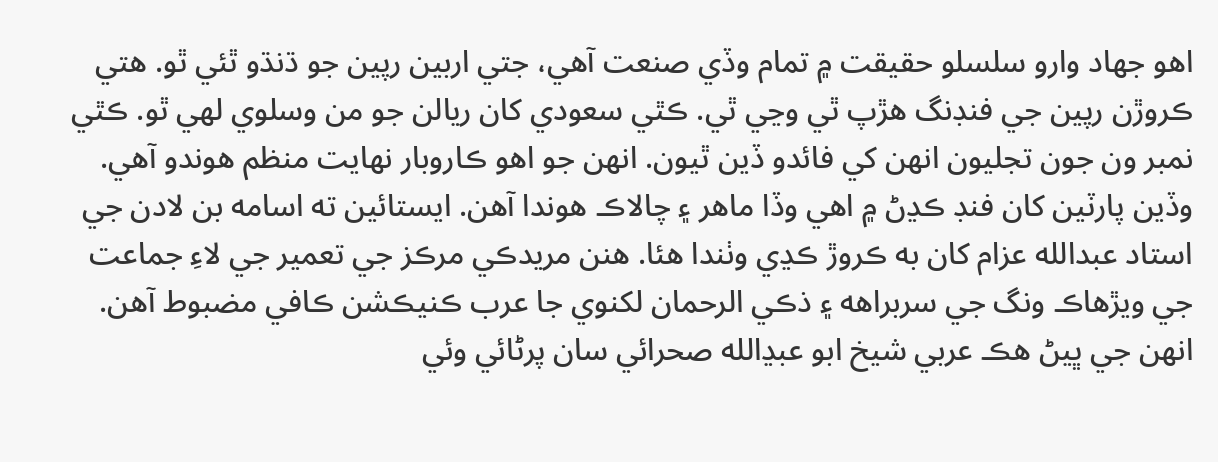اهو جهاد وارو سلسلو حقيقت ۾ تمام وڏي صنعت آهي، جتي اربين رپين جو ڌنڌو ٿئي ٿو. هتي ڪروڙن رپين جي فنڊنگ هڙپ ٿي وڃي ٿي. ڪٿي سعودي کان ريالن جو من وسلوي لهي ٿو. ڪٿي نمبر ون جون تجليون انهن کي فائدو ڏين ٿيون. انهن جو اهو ڪاروبار نهايت منظم هوندو آهي. وڏين پارٽين کان فنڊ ڪڍڻ ۾ اهي وڏا ماهر ۽ چالاڪ هوندا آهن. ايستائين ته اسامه بن لادن جي استاد عبدالله عزام کان به ڪروڙ ڪڍي وٺندا هئا. هنن مريدڪي مرڪز جي تعمير جي لاءِ جماعت جي ويڙهاڪ ونگ جي سربراهه ۽ ذڪي الرحمان لکنوي جا عرب ڪنيڪشن ڪافي مضبوط آهن. انهن جي ڀيڻ هڪ عربي شيخ ابو عبڍالله صحرائي سان پرڻائي وئي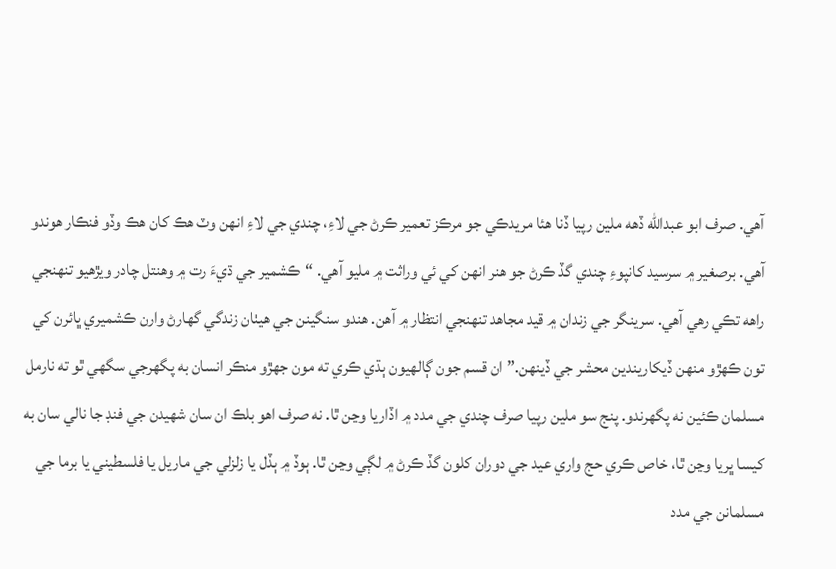آهي. صرف ابو عبدالله ڏهه ملين رپيا ڏنا هئا مريدڪي جو مرڪز تعمير ڪرڻ جي لاءِ، چندي جي لاءِ انهن وٽ هڪ کان هڪ وڏو فنڪار هوندو آهي. برصغير ۾ سرسيد کانپوءِ چندي گڏ ڪرڻ جو هنر انهن کي ئي وراثت ۾ مليو آهي. “ڪشمير جي ڌيءَ رت ۾ وهنتل چادر ويڙهيو تنهنجي راهه تڪي رهي آهي. سرينگر جي زندان ۾ قيد مجاهد تنهنجي انتظار ۾ آهن. هندو سنگينن جي هيٺان زندگي گهارڻ وارن ڪشميري ڀائرن کي تون ڪهڙو منهن ڏيکاريندين محشر جي ڏينهن.” ان قسم جون ڳالهيون ٻڌي ڪري ته مون جهڙو منڪر انسان به پگهرجي سگهي ٿو ته نارمل مسلمان ڪئين نه پگهرندو. پنج سو ملين رپيا صرف چندي جي مدد ۾ اڏاريا وڃن ٿا. نه صرف اهو بلڪ ان سان شهيدن جي فنڊ جا نالي سان به کيسا ڀريا وڃن ٿا، خاص ڪري حج واري عيد جي دوران کلون گڏ ڪرڻ ۾ لڳي وڃن ٿا. ٻوڏ ۾ ٻڏل يا زلزلي جي ماريل يا فلسطيني يا برما جي مسلمانن جي مدد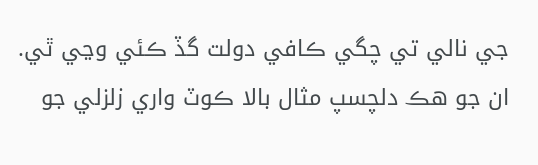جي نالي تي چگي ڪافي دولت گڏ ڪئي وڃي ٿي. ان جو هڪ دلچسپ مثال بالا ڪوٽ واري زلزلي جو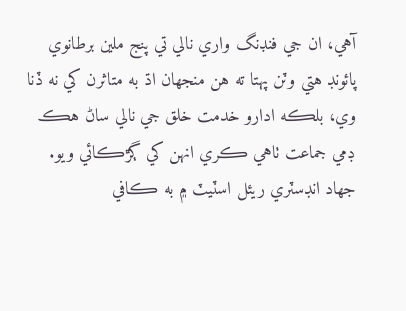آهي، ان جي فنڊنگ واري نالي تي پنج ملين برطانوي پائونڊ هتي وٽن پهتا ته هن منجهان اڌ به متاثرن کي نه ڏنا وي، بلڪه ادارو خدمت خلق جي نالي ساڻ هڪ ڊمي جماعت ٺاهي ڪري انهن کي ڳڙڪائي ويو. جهاد انڊسٽري ريئل اسٽيٽ ۾ به ڪافي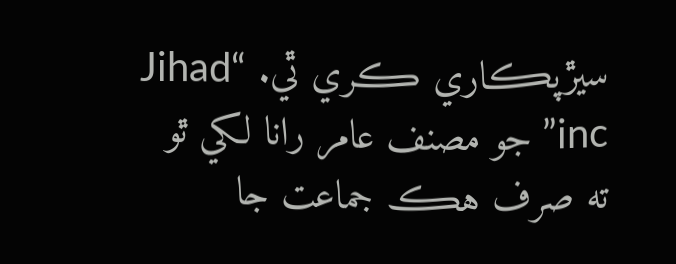سيڙپڪاري ڪري ٿي. “Jihad inc” جو مصنف عامر رانا لکي ٿو ته صرف هڪ جماعت جا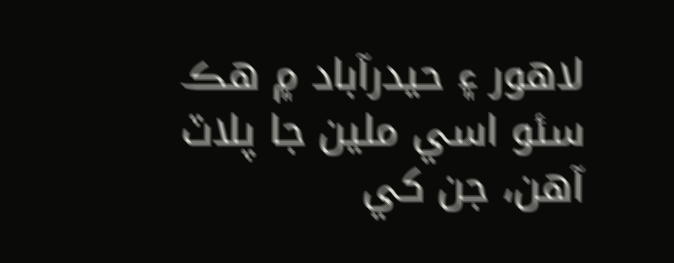لاهور ۽ حيدرآباد ۾ هڪ سئو اسي ملين جا پلاٽ آهن، جن کي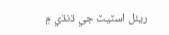ريئل اسٽيٽ جي ڌنڌي ۾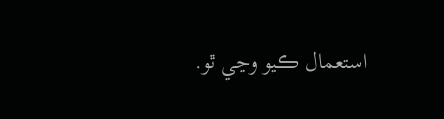استعمال ڪيو وڃي ٿو.